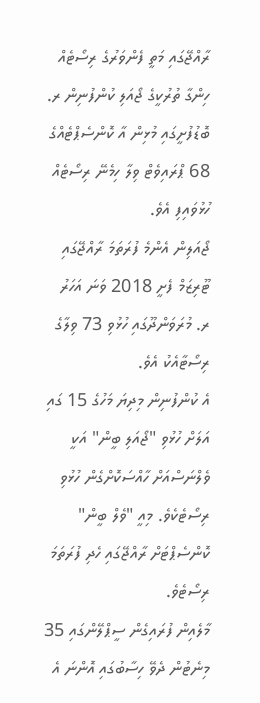ރާއްޖޭގައި މަތީ ފެންވަރުގެ ރިސޯޓެއް ހިންގާ ތުރުކީގެ ޖޯއަލި ކުންފުނިން ރ. ބޮޑުފުށީގައި މުޅިން އާ ކޮންސެޕްޓެއްގެ 68 ޕްރައިވެޓް ވިލާ ހިމެނޭ ރިސޯޓެއް ހުޅުވައިފި އެވެ.
ޖޯއަލިން އެންމެ ފުރަތަމަ ރާއްޖޭގައި ޓޫރިޒަމް ފެށީ 2018 ވަނަ އަހަރު ރ. މުރަވަންދޫގައި ހުޅުވި 73 ވިލާގެ ރިސޯޓާއެކު އެވެ.
އެ ކުންފުނިން މިދިޔަ މަހުގެ 15 ގައި އަލަށް ހުޅުވި "ޖޯއަލި ބީން" އަކީ ވެލްނަސްއަށް ހާއްސަކޮށްގެން ހުޅުވި ރިސޯޓެކެވެ. މިއީ "ވެލް ބީން" ކޮންސެޕްޓަށް ރާއްޖޭގައި ހެދި ފުރަތަމަ ރިސޯޓެވެ.
މާލެއިން ފުރައިގެން ސީޕްލޭންގައި 35 މިނެޓުން ދެވޭ ހިސާބުގައި އޮންނަ އެ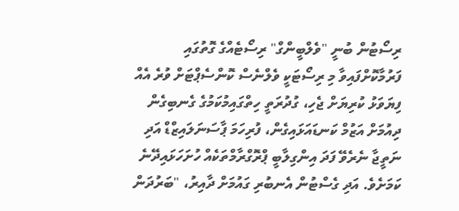ރިސޯޓުން ބުނީ "ވެލްބީންގް" ރިސޯޓެއްގެ ގޮތުގައި ފަރުމާކޮށްފައިވާ މި ރިސޯޓަކީ ވެލްނެސް ކޮންސެޕްޓަށް ވުރެ އެއް ފިޔަވަޅު ކުރިޔަށް ޖެހި، ގުދުރަތީ ހިތްގައިމުކަމުގެ ގެނބިގެން ދިއުމަށް އަޒުމް ކަނޑައަޅައިގެން، ފުރިހަމަ ޕާސަނަލައިޒްޑް އަދި ނަތީޖާ ނެރެވޭ ފަދަ އިންގިލާބީ ޕްރޮގްރާމްތަކެއް ހުށަހަޅައިދޭނެ ކަމަށެވެ. އަދި ގެސްޓުން އެނބުރި ގައުމަށް ދާއިރު، "ބަރުދަން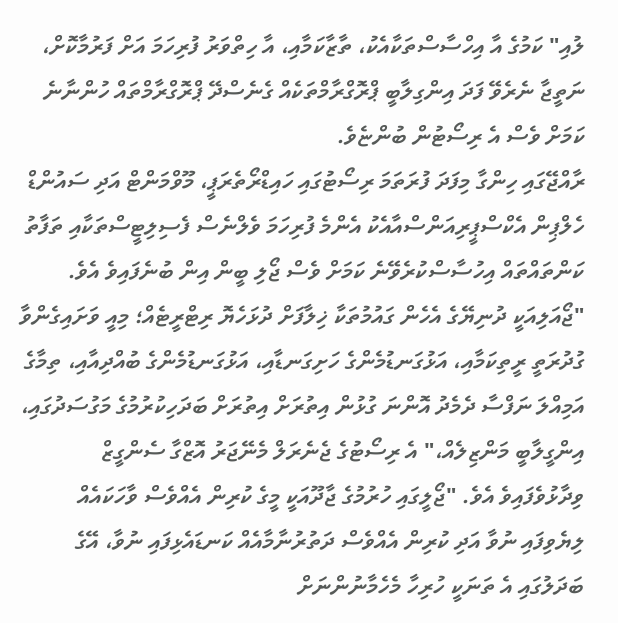ލުއި" ކަމުގެ އާ އިހްސާސްތަކާއެކު، ތާޒާކަމާއި، އާ ހިތްވަރު ފުރިހަމަ އަށް ފަރުމާކޮށް، ނަތީޖާ ނެރެވޭ ފަދަ އިންގިލާބީ ޕްރޮގްރާމްތަކެއް ގެނެސްދޭ ޕްރޮގްރާމްތައް ހުންނާނެ ކަމަށް ވެސް އެ ރިސޯޓުން ބުންޏެވެ.
ރާއްޖޭގައި ހިންގާ މިފަދަ ފުރަތަމަ ރިސޯޓުގައި ހައިޑްރޯތެރަޕީ، މޫވްމަންޓް އަދި ސައުންޑް ހެލްޕިން އެކްސްޕީރިއަންސްއާއެކު އެންމެ ފުރިހަމަ ވެލްނެސް ފެސިލިޓީސްތަކާއި ތަފާތު ކަންތައްތައް އިހުސާސްކުރެވޭނެ ކަމަށް ވެސް ޖޯލި ބީން އިން ބުނެފައިވެ އެވެ.
"ޖޯއަލިއަކީ ދުނިޔޭގެ އެހެން ގައުމުތަކާ ޚިލާފަށް ދުޅަހެޔޮ ރިޓްރީޓެއް؛ މިއީ ވަށައިގެންވާ ގުދުރަތީ ރީތިކަމާއި، އަޅުގަނޑުމެންގެ ހަށިގަނޑާއި، އަޅުގަނޑުމެންގެ ބުއްދިއާއި، ތިމާގެ އަމިއްލަ ނަފްސާ ދެމެދު އޮންނަ ގުޅުން އިތުރަށް އިތުރަށް ބަދަހިކުރުމުގެ މަގުސަދުގައި، އިންގީލާބީ މަންޒިލެއް،" އެ ރިސޯޓުގެ ޖެނެރަލް މެނޭޖަރު އޮޒްގާ ސެންގީޒް ވިދާޅުވެފައިވެ އެވެ. "ޖޯލީގައި ހުރުމުގެ ޖާދޫއަކީ މީގެ ކުރިން އެއްވެސް ވާހަކައެއް ލިޔެވިފައި ނުވާ އަދި ކުރިން އެއްވެސް ދަތުރުނާމާއެއް ކަނޑައެޅިފައި ނުވާ، އޭގެ ބަދަލުގައި އެ ތަނަކީ ހުރިހާ މެހެމާނުންނަށް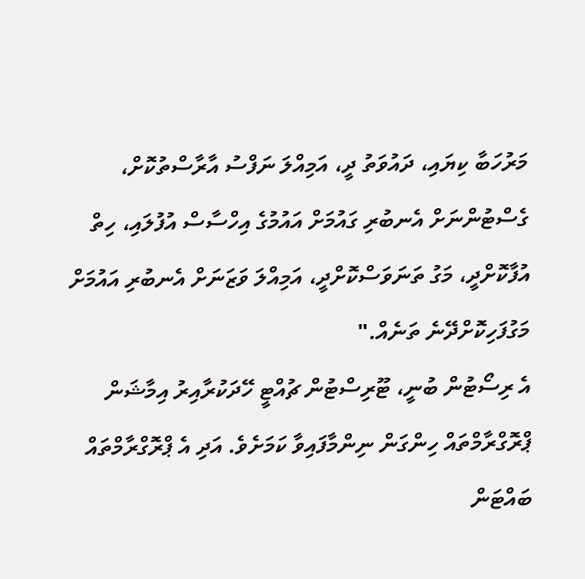މަރުހަބާ ކިޔައި، ދައުވަތު ދީ، އަމިއްލަ ނަފްސު އާރާސްތުކޮށް، ގެސްޓުންނަށް އެނބުރި ގައުމަށް އައުމުގެ އިހްސާސް އުފުލައި، ހިތް އުފާކޮށްދީ، މަގު ތަނަވަސްކޮށްދީ، އަމިއްލަ ވަޒަނަށް އެނބުރި އައުމަށް މަގުފަހިކޮށްދޭނެ ތަނެއް."
އެ ރިސޯޓުން ބުނީ، ޓޫރިސްޓުން ޗުއްޓީ ހޭދަކުރާއިރު އިމާޝަން ޕްރޮގްރާމްތައް ހިންގަން ނިންމާފައިވާ ކަމަށެވެ. އަދި އެ ޕްރޮގްރާމްތައް ބައްޓަން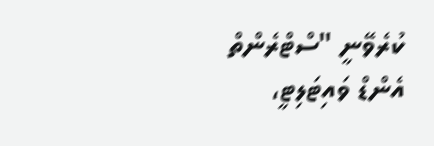ކުރެވޭނީ "ސްޓްރެންތް އެންޑް ވައިޓަލިޓީ،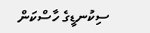ސިކުނޑީގެ ހާސްކަން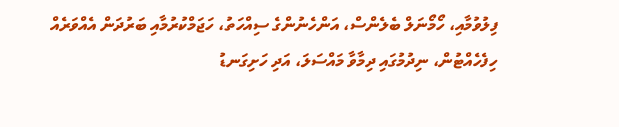ފިލުވުމާއި، ހޯމޯނަލް ބެލެންސް، އަންހެނުންގެ ސިއްހަތު، ހަޖަމްކުރުމާއި ބަރުދަން އެއްވަރެއް ހިފެހެއްޓުން، ނިދުމުގައި ދިމާވާ މައްސަލަ، އަދި ހަށިގަނޑު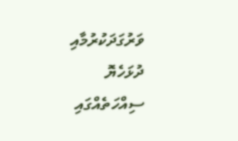ވަރުގަދަކުރުމާއި ދުޅަހެޔޮ ސިއްހަތެއްގައި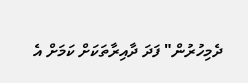ދެމިހުރުން" ފަދަ ދާއިރާތަކަށް ކަމަށް އެ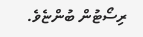ރިސޯޓުން ބުންޏެވެ.